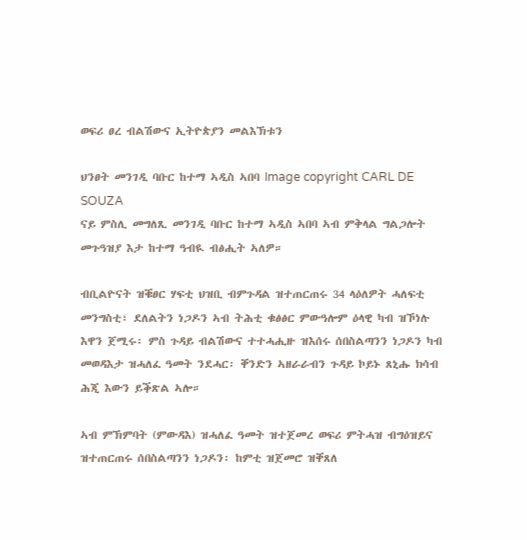ወፍሪ ፀረ ብልሽውና ኢትዮጵያን መልእኽቱን

ህንፀት መንገዲ ባቡር ከተማ ኣዲስ ኣበባ Image copyright CARL DE SOUZA
ናይ ምስሊ መግለጺ መንገዲ ባቡር ከተማ ኣዲስ ኣበባ ኣብ ምቅላል ግልጋሎት መጉዓዝያ እታ ከተማ ዓብዪ ብፅሒት ኣለዎ።

ብቢልዮናት ዝቑፀር ሃፍቲ ህዝቢ ብምጉዳል ዝተጠርጠሩ 34 ላዕለዎት ሓለፍቲ መንግስቲ፣ ደለልትን ነጋዶን ኣብ ትሕቲ ቁፅፅር ምውዓሎም ዕላዊ ካብ ዝኾነሉ እዋን ጀሚሩ፡ ምስ ጉዳይ ብልሽውና ተተሓሒዙ ዝእሰሩ ሰበስልጣንን ነጋዶን ካብ መወዳእታ ዝሓለፈ ዓመት ንደሓር፡ ቐንድን ኣዘራራብን ጉዳይ ኮይኑ ጸኒሑ ክሳብ ሕጂ እውን ይቕጽል ኣሎ።

ኣብ ምኽምባት (ምውዳእ) ዝሓለፈ ዓመት ዝተጀመረ ወፍሪ ምትሓዝ ብግዕዝይና ዝተጠርጠሩ ሰበስልጣንን ነጋዶን፡ ከምቲ ዝጀመሮ ዝቐጸለ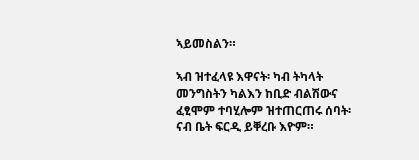ኣይመስልን።

ኣብ ዝተፈላዩ እዋናት፡ ካብ ትካላት መንግስትን ካልእን ከቢድ ብልሽውና ፈፂሞም ተባሂሎም ዝተጠርጠሩ ሰባት፡ ናብ ቤት ፍርዲ ይቐረቡ እዮም።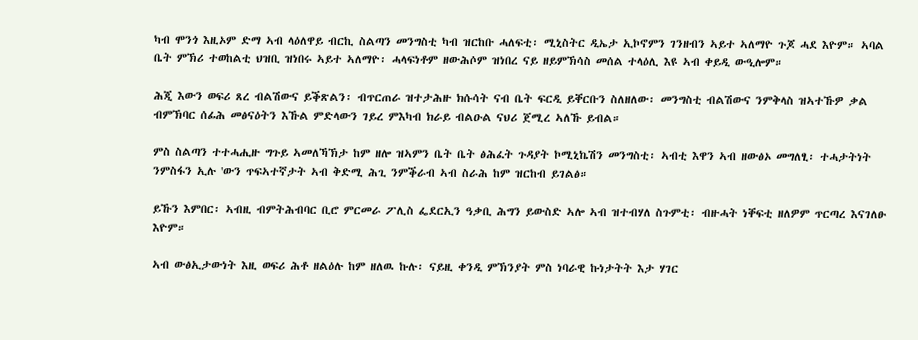ካብ ሞንጎ እዚኦም ድማ ኣብ ላዕለዋይ ብርኪ ስልጣን መንግስቲ ካብ ዝርከቡ ሓለፍቲ፡ ሚኒስትር ዲኤታ ኢኮኖምን ገንዘብን ኣይተ ኣለማዮ ጉጆ ሓደ እዮም። ኣባል ቤት ምኽሪ ተወከልቲ ህዝቢ ዝነበሩ ኣይተ ኣለማዮ፡ ሓላፍነቶም ዘውሕሶም ዝነበረ ናይ ዘይምኽሳስ መሰል ተላዕሊ እዩ ኣብ ቀይዲ ውዒሎም።

ሕጂ እውን ወፍሪ ጸረ ብልሽውና ይቕጽልን፡ ብጥርጠራ ዝተታሕዙ ክሱሳት ናብ ቤት ፍርዲ ይቐርቡን ስለዘለው፡ መንግስቲ ብልሽውና ንምቅላስ ዝኣተኹዎ ቃል ብምኽባር ሰፊሕ መፅናዕትን እኹል ምድላውን ገይረ ምእካብ ክራይ ብልዑል ናህሪ ጀሚረ ኣለኹ ይብል።

ምስ ስልጣን ተተሓሒዙ ግጉይ ኣመለኻኽታ ከም ዘሎ ዝኣምን ቤት ቤት ፅሕፈት ጉዳያት ኮሚኒኬሽን መንግስቲ፡ ኣብቲ እዋን ኣብ ዘውፅኦ መግለፂ፡ ተሓታትነት ንምስፋን ኢሉ 'ውን ጥፍኣተኛታት ኣብ ቅድሚ ሕጊ ንምቕራብ ኣብ ስራሕ ከም ዝርከብ ይገልፅ።

ይኹን እምበር፡ ኣብዚ ብምትሕብባር ቢሮ ምርመራ ፖሊስ ፌደርኢን ዓቃቢ ሕግን ይውስድ ኣሎ ኣብ ዝተብሃለ ስጉምቲ፡ ብዙሓት ነቐፍቲ ዘለዎም ጥርጣረ እናገለፁ እዮም።

ኣብ ውፅኢታውነት እዚ ወፍሪ ሕቶ ዘልዕሉ ከም ዘለዉ ኩሉ፡ ናይዚ ቀንዲ ምኽንያት ምስ ነባራዊ ኩነታትት እታ ሃገር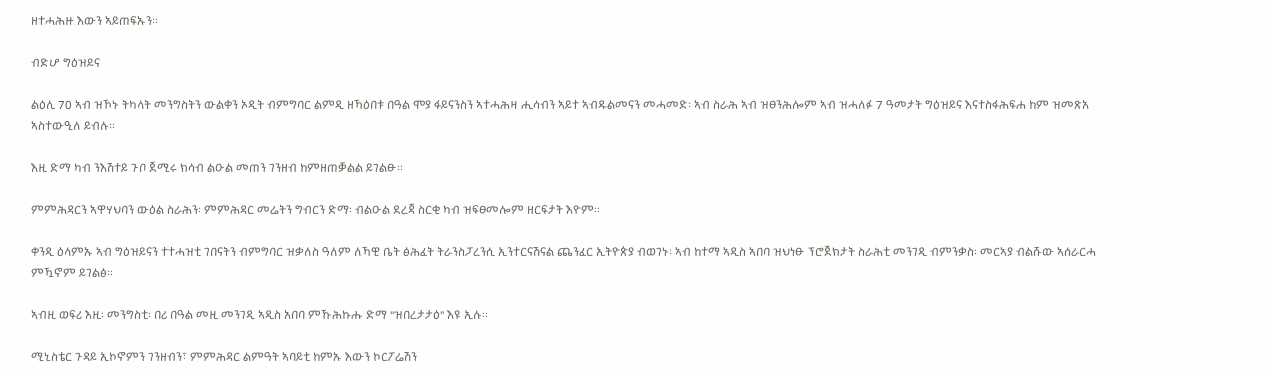ዘተሓሕዙ እውን ኣይጠፍኡን።

ብድሆ ግዕዝይና

ልዕሊ 70 ኣብ ዝኾኑ ትካላት መንግስትን ውልቀን ኦዲት ብምግባር ልምዲ ዘኻዕበቱ በዓል ሞያ ፋይናንስን ኣተሓሕዛ ሒሳብን ኣይተ ኣብዱልመናን መሓመድ፡ ኣብ ስራሕ ኣብ ዝፀንሕሎም ኣብ ዝሓለፉ 7 ዓመታት ግዕዝይና እናተስፋሕፍሐ ከም ዝመጽአ ኣስተውዒለ ይብሉ።

እዚ ድማ ካብ ንእሽተይ ጉቦ ጀሚሩ ክሳብ ልዑል መጠን ገንዘብ ከምዘጠቓልል ይገልፁ።

ምምሕዳርን ኣዋሃህባን ውዕል ስራሕን፡ ምምሕዳር መሬትን ግብርን ድማ፡ ብልዑል ደረጃ ስርቂ ካብ ዝፍፀመሎም ዘርፍታት እዮም።

ቀንዲ ዕላምኡ ኣብ ግዕዝይናን ተተሓዝቲ ገበናትን ብምግባር ዝቃለስ ዓለም ለኻዊ ቤት ፅሕፈት ትራንስፓረንሲ ኢንተርናሽናል ጨንፈር ኢትዮጵያ ብወገኑ፡ ኣብ ከተማ ኣዲስ ኣበባ ዝህነፁ ፕሮጀክታት ስራሕቲ መንገዲ ብምንቃስ፡ መርኣያ ብልሹው ኣሰራርሓ ምዃኖም ይገልፅ።

ኣብዚ ወፍሪ እዚ፡ መንግስቲ፡ በሪ በዓል መዚ መንገዲ ኣዲስ አበባ ምኹሕኩሑ ድማ "ዝበረታታዕ" እዩ ኢሉ።

ሚኒስቴር ጉዳይ ኢኮኖምን ገንዘብን፣ ምምሕዳር ልምዓት ኣባይቲ ከምኡ እውን ኮርፖሬሽን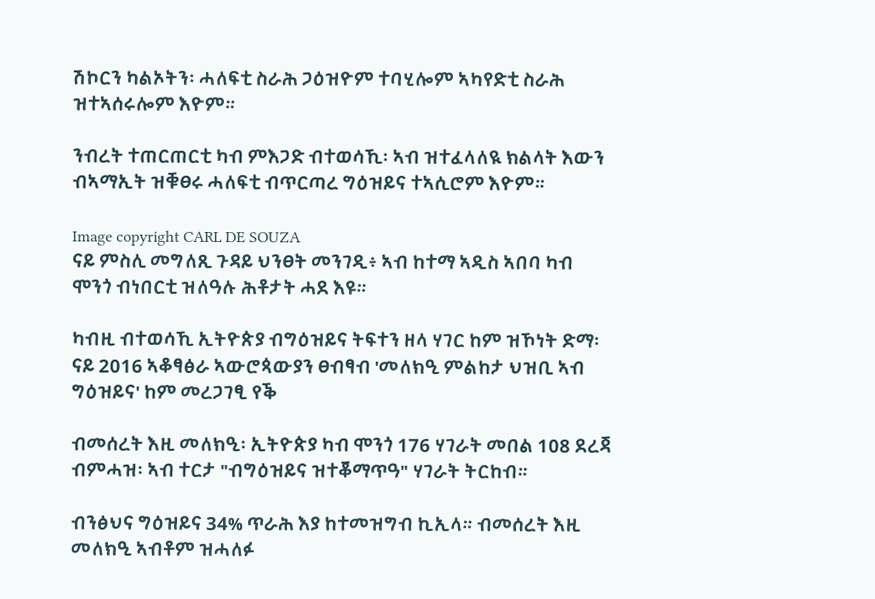ሽኮርን ካልኦትን፡ ሓለፍቲ ስራሕ ጋዕዝዮም ተባሂሎም ኣካየድቲ ስራሕ ዝተኣሰሩሎም እዮም።

ንብረት ተጠርጠርቲ ካብ ምእጋድ ብተወሳኺ፡ ኣብ ዝተፈላለዪ ክልላት እውን ብኣማኢት ዝቑፀሩ ሓለፍቲ ብጥርጣረ ግዕዝይና ተኣሲሮም እዮም።

Image copyright CARL DE SOUZA
ናይ ምስሊ መግለጺ ጉዳይ ህንፀት መንገዲ፥ ኣብ ከተማ ኣዲስ ኣበባ ካብ ሞንጎ ብነበርቲ ዝለዓሉ ሕቶታት ሓደ እዩ።

ካብዚ ብተወሳኺ ኢትዮጵያ ብግዕዝይና ትፍተን ዘላ ሃገር ከም ዝኾነት ድማ፡ ናይ 2016 ኣቆፃፅራ ኣውሮጳውያን ፀብፃብ 'መለክዒ ምልከታ ህዝቢ ኣብ ግዕዝይና' ከም መረጋገፂ የቕ

ብመሰረት እዚ መለክዒ፡ ኢትዮጵያ ካብ ሞንጎ 176 ሃገራት መበል 108 ደረጃ ብምሓዝ፡ ኣብ ተርታ "ብግዕዝይና ዝተቖማጥዓ" ሃገራት ትርከብ።

ብንፅህና ግዕዝይና 34% ጥራሕ እያ ከተመዝግብ ኪኢላ። ብመሰረት እዚ መለክዒ ኣብቶም ዝሓለፉ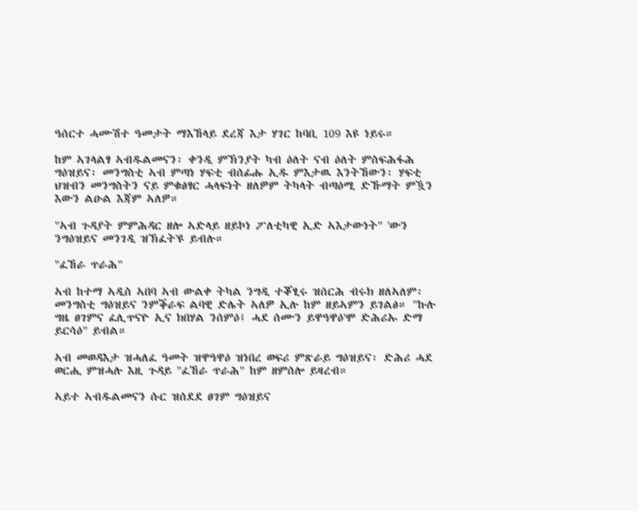ዓሰርተ ሓሙሽተ ዓመታት ማእኸላይ ደረጃ እታ ሃገር ከባቢ 109 እዩ ነይሩ።

ከም ኣገላልፃ ኣብዱልመናን፡ ቀንዲ ምኽንያት ካብ ዕለት ናብ ዕለት ምስፍሕፋሕ ግዕዝይና፡ መንግስቲ ኣብ ምጣነ ሃፍቲ ብሰፊሑ ኢዱ ምእታዉ እንትኸውን፡ ሃፍቲ ህዝብን መንግስትን ናይ ምቁፅፃር ሓላፍነት ዘለዎም ትካላት ብጣዕሚ ድኹማት ምዃን እውን ልዑል እጃም ኣለዎ።

"ኣብ ጉዳያት ምምሕዳር ዘሎ ኣድላይ ዘይኮነ ፖለቲካዊ ኢድ ኣእታውነት" 'ውን ንግዕዝይና መንገዲ ዝኽፈት'ዩ ይብሉ።

"ፈኸራ ጥራሕ"

ኣብ ከተማ ኣዲስ ኣበባ ኣብ ውልቀ ትካል ንግዲ ተቖፂሩ ዝሰርሕ ብሩክ ዘለኣለም፡ መንግስቲ ግዕዝይና ንምቕራፍ ልባዊ ድሌት ኣለዎ ኢሉ ከም ዘይኣምን ይገልፅ። "ኩሉ ግዜ ፀገምና ፈሊጥናዮ ኢና ክበሃል ንሰምዕ፤ ሓደ ሰሙን ይዋዓዋዕ'ሞ ድሕሪኡ ድማ ይርሳዕ" ይብል።

ኣብ መወዳእታ ዝሓለፈ ዓመት ዝዋዓዋዕ ዝነበረ ወፍሪ ምጽራይ ግዕዝይና፡ ድሕሪ ሓደ ወርሒ ምዝሓሉ እዚ ጉዳይ "ፈኸራ ጥራሕ" ከም ዘምሰሎ ይዛረብ።

ኣይተ ኣብዱልመናን ሱር ዝሰደደ ፀገም ግዕዝይና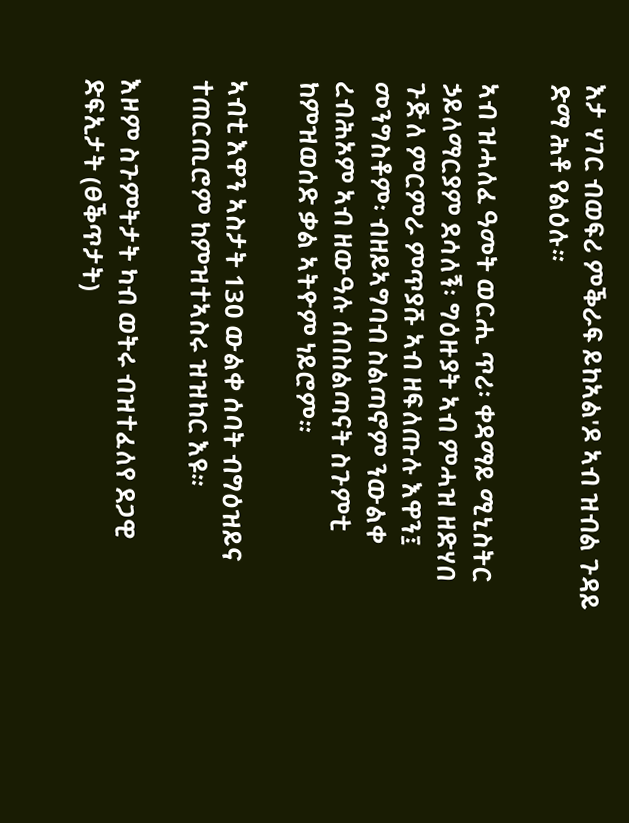እታ ሃገር ብወፍሪ ምቕራፍ ይከኣል'ዶ ኣብ ዝብል ጉዳይ ድማ ሕቶ የልዕሉ።

ኣብ ዝሓለፈ ዓመት ወርሒ ጥሪ፡ ቀዳማይ ሚኒስትር ኃይለማርያም ደሳለኝ፡ ግዕዙያት ኣብ ምሓዝ ዘድሃበ ጉጅለ ምርምራ ምጥያሹ ኣብ ዘፍለጡሉ እዋን፤ መንግስቶም፡ ብዘይኣግባብ ስልጣኖም ንውልቀ ረብሕኦም ኣብ ዘውዓሉ ሰበስልጣናት ስጉምቲ ከምዝወሰድ ቃል ኣትዮም ነይሮም።

ኣብቲ እዋን ኣስታት 130 ውልቀ ሰባት ብግዕዝይና ተጠርጢሮም ከምዝተኣስሩ ዝዝከር እዩ።

እዞም ስጉምትታት ካብ ወትሩ ብዝተፈለየ ደጋዊ ድፍኢታት (ፀቕጥታት)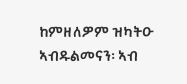ከምዘለዎም ዝካትዑ ኣብዱልመናን፡ ኣብ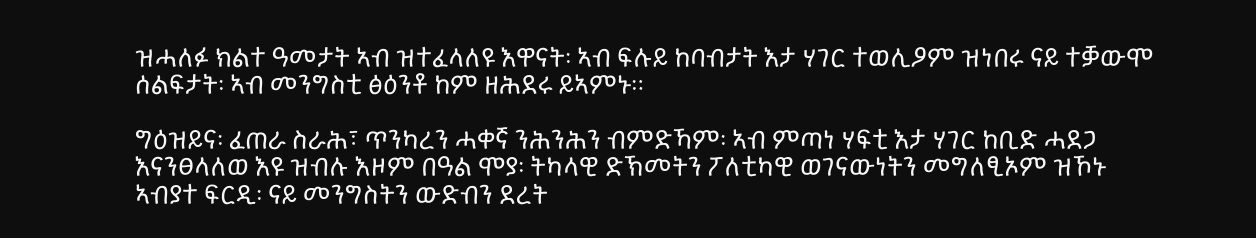ዝሓለፉ ክልተ ዓመታት ኣብ ዝተፈላለዩ እዋናት፡ ኣብ ፍሉይ ከባብታት እታ ሃገር ተወሊዖም ዝነበሩ ናይ ተቓውሞ ሰልፍታት፡ ኣብ መንግስቲ ፅዕንቶ ከም ዘሕደሩ ይኣምኑ።

ግዕዝይና፡ ፈጠራ ስራሕ፣ ጥንካረን ሓቀኛ ንሕንሕን ብምድኻም፡ ኣብ ምጣነ ሃፍቲ እታ ሃገር ከቢድ ሓደጋ እናንፀላለወ እዩ ዝብሉ እዞም በዓል ሞያ፡ ትካላዊ ድኽመትን ፖለቲካዊ ወገናውነትን መግለፂኦም ዝኾኑ ኣብያተ ፍርዲ፡ ናይ መንግስትን ውድብን ደረት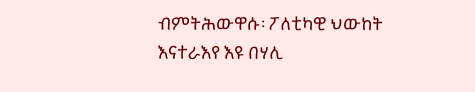ብምትሕውዋሱ፡ ፖለቲካዊ ህውከት እናተራእየ እዩ በሃሊ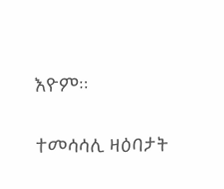እዮም።

ተመሳሳሊ ዛዕባታት